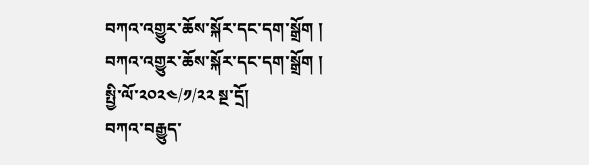བཀའ་འགྱུར་ཆོས་སྐོར་དང་དག་སྒྲོག །
བཀའ་འགྱུར་ཆོས་སྐོར་དང་དག་སྒྲོག །
སྤྱི་ལོ་༢༠༢༤/༡/༢༢ སྔ་དྲོ།
བཀའ་བརྒྱུད་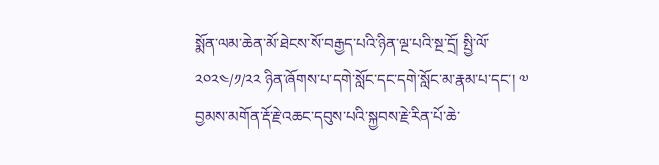སྨོན་ལམ་ཆེན་མོ་ཐེངས་སོ་བརྒྱད་པའི་ཉིན་ལྔ་པའི་སྔ་དྲོ། སྤྱི་ལོ་ ༢༠༢༤/༡/༢༢ ཉིན་ཞོགས་པ་དགེ་སློང་དང་དགེ་སློང་མ་རྣམ་པ་དང་། ༧ བྱམས་མགོན་རྡོ་རྗེ་འཆང་དབུས་པའི་སྐྱབས་རྗེ་རིན་པོ་ཆེ་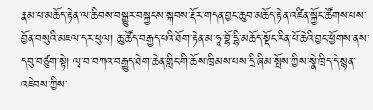རྣམ་པ་མཆོད་རྟེན་ལ་ཆིབས་བསྒྱུར་བསྐྱངས་སྐབས་རྡོར་གདན་བྱང་ཆུབ་མཆོད་རྟེན་འཛིན་སྐྱོང་ཚོགས་པས་བྱོན་བསུའི་མཇལ་དར་ཕུལ། ཆུ་ཚོད་བརྒྱད་པའི་ཐོག་རྟེན་མ་ཧཱ་བྷོ་དྷི་མཆོད་སྡོང་རིན་པོ་ཆེའི་བྱང་ཕྱོགས་ནས་དབུ་བཙུག་སྟེ། ལྭ་བ་བཀའ་བརྒྱུད་ཐེག་ཆེན་གླིང་གི་ཆོས་ཁྲིམས་པས་དྲི་ཞིམ་སྤོས་ཀྱིས་སྣེ་ཁྲིད་དེ་སྙན་འཇེབས་ཀྱིས་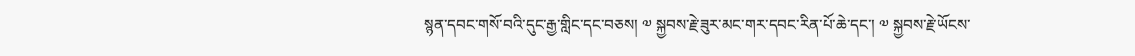སྙན་དབང་གསོ་བའི་དུང་རྒྱ་གླིང་དང་བཅས། ༧ སྐྱབས་རྗེ་ཟུར་མང་གར་དབང་རིན་པོ་ཆེ་དང་། ༧ སྐྱབས་རྗེ་ཡོངས་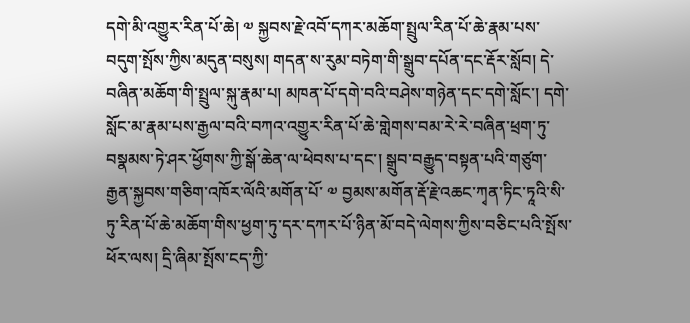དགེ་མི་འགྱུར་རིན་པོ་ཆེ། ༧ སྐྱབས་རྗེ་འབོ་དཀར་མཆོག་སྤྲུལ་རིན་པོ་ཆེ་རྣམ་པས་བདུག་སྤོས་ཀྱིས་མདུན་བསུས། གདན་ས་རུམ་བཏེག་གི་སྒྲུབ་དཔོན་དང་རྡོར་སློབ། དེ་བཞིན་མཆོག་གི་སྤྲུལ་སྐུ་རྣམ་པ། མཁན་པོ་དགེ་བའི་བཤེས་གཉེན་དང་དགེ་སློང་། དགེ་སློང་མ་རྣམ་པས་རྒྱལ་བའི་བཀའ་འགྱུར་རིན་པོ་ཆེ་གླེགས་བམ་རེ་རེ་བཞིན་ཕྲག་ཏུ་བསྣམས་ཏེ་ཤར་ཕྱོགས་ཀྱི་སྒོ་ཆེན་ལ་ཕེབས་པ་དང་། སྒྲུབ་བརྒྱུད་བསྟན་པའི་གཙུག་རྒྱན་སྐྱབས་གཅིག་འཁོར་ལོའི་མགོན་པོ་ ༧ བྱམས་མགོན་རྡོ་རྗེ་འཆང་ཀྭན་ཏིང་ཏཱའི་སི་ཏུ་རིན་པོ་ཆེ་མཆོག་གིས་ཕྱག་ཏུ་དར་དཀར་པོ་ཉིན་མོ་བདེ་ལེགས་ཀྱིས་བཅིང་པའི་སྤོས་ཕོར་ལས། དྲི་ཞིམ་སྤོས་ངད་ཀྱི་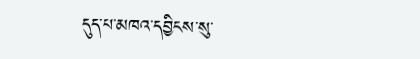དུད་པ་མཁའ་དབྱིངས་སུ་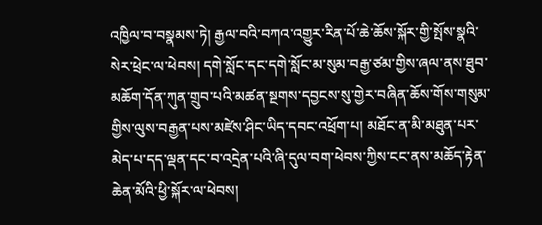འཁྱིལ་བ་བསྣམས་ཏེ། རྒྱལ་བའི་བཀའ་འགྱུར་རིན་པོ་ཆེ་ཆོས་སྐོར་གྱི་སྤོས་སྣའི་སེར་ཕྲེང་ལ་ཕེབས། དགེ་སློང་དང་དགེ་སློང་མ་སུམ་བརྒྱ་ཙམ་གྱིས་ཞལ་ནས་ཐུབ་མཆོག་དོན་ཀུན་གྲུབ་པའི་མཚན་སྔགས་དབྱངས་སུ་གྱེར་བཞིན་ཆོས་གོས་གསུམ་གྱིས་ལུས་བརྒྱན་པས་མཛེས་ཤིང་ཡིད་དབང་འཕྲོག་པ། མཐོང་ན་མི་མཐུན་པར་མེད་པ་དད་ལྡན་དང་བ་འདྲེན་པའི་ཞི་དུལ་བག་ཕེབས་ཀྱིས་ངང་ནས་མཆོད་རྟེན་ཆེན་མོའི་ཕྱི་སྐོར་ལ་ཕེབས།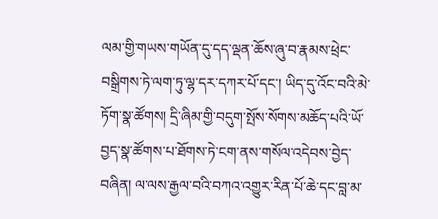ལམ་གྱི་གཡས་གཡོན་དུ་དད་ལྡན་ཆོས་ཞུ་བ་རྣམས་ཕྲེང་བསྒྲིགས་ཏེ་ལག་ཏུ་ལྷ་དར་དཀར་པོ་དང་། ཡིད་དུ་འོང་བའི་མེ་ཏོག་སྣ་ཚོགས། དྲི་ཞིམ་གྱི་བདུག་སྤོས་སོགས་མཆོད་པའི་ཡོ་བྱད་སྣ་ཚོགས་པ་ཐོགས་ཏེ་ངག་ནས་གསོལ་འདེབས་བྱེད་བཞིན། ལ་ལས་རྒྱལ་བའི་བཀའ་འགྱུར་རིན་པོ་ཆེ་དང་བླ་མ་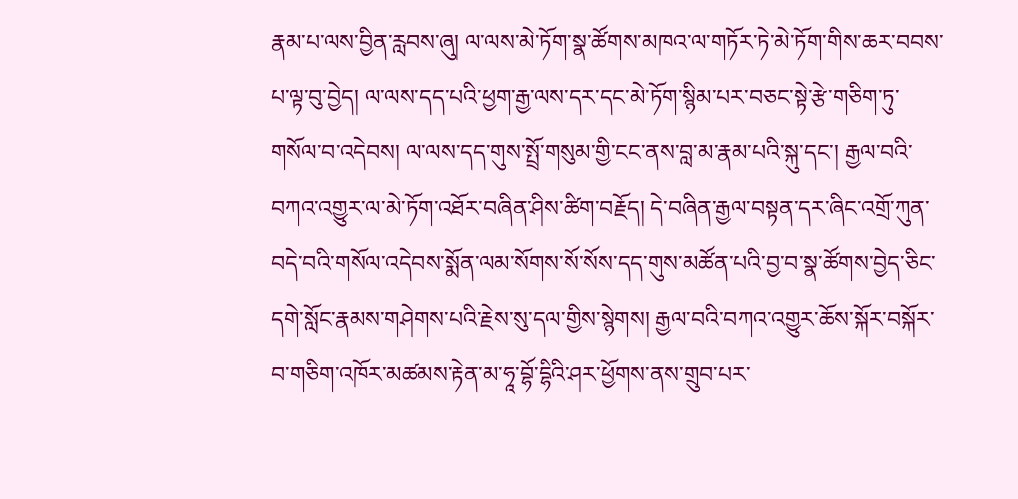རྣམ་པ་ལས་བྱིན་རླབས་ཞུ། ལ་ལས་མེ་ཏོག་སྣ་ཚོགས་མཁའ་ལ་གཏོར་ཏེ་མེ་ཏོག་གིས་ཆར་བབས་པ་ལྟ་བུ་བྱེད། ལ་ལས་དད་པའི་ཕྱག་རྒྱ་ལས་དར་དང་མེ་ཏོག་སྙིམ་པར་བཅང་སྟེ་རྩེ་གཅིག་ཏུ་གསོལ་བ་འདེབས། ལ་ལས་དད་གུས་སྤྲོ་གསུམ་གྱི་ངང་ནས་བླ་མ་རྣམ་པའི་སྐུ་དང་། རྒྱལ་བའི་བཀའ་འགྱུར་ལ་མེ་ཏོག་འཐོར་བཞིན་ཤིས་ཚིག་བརྗོད། དེ་བཞིན་རྒྱལ་བསྟན་དར་ཞིང་འགྲོ་ཀུན་བདེ་བའི་གསོལ་འདེབས་སྨོན་ལམ་སོགས་སོ་སོས་དད་གུས་མཚོན་པའི་བྱ་བ་སྣ་ཚོགས་བྱེད་ཅིང་དགེ་སློང་རྣམས་གཤེགས་པའི་རྗེས་སུ་དལ་གྱིས་སྙེགས། རྒྱལ་བའི་བཀའ་འགྱུར་ཆོས་སྐོར་བསྐོར་བ་གཅིག་འཁོར་མཚམས་རྟེན་མ་ཧཱ་བྷོ་དྷིའི་ཤར་ཕྱོགས་ནས་གྲུབ་པར་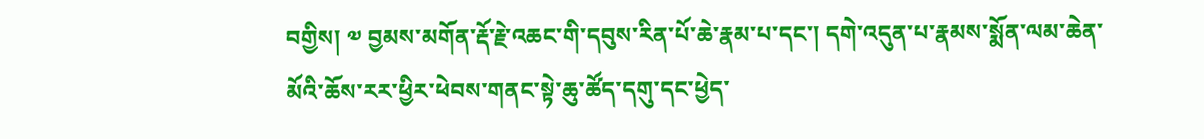བགྱིས། ༧ བྱམས་མགོན་རྡོ་རྗེ་འཆང་གི་དབུས་རིན་པོ་ཆེ་རྣམ་པ་དང་། དགེ་འདུན་པ་རྣམས་སྨོན་ལམ་ཆེན་མོའི་ཆོས་རར་ཕྱིར་ཕེབས་གནང་སྟེ་ཆུ་ཚོད་དགུ་དང་ཕྱེད་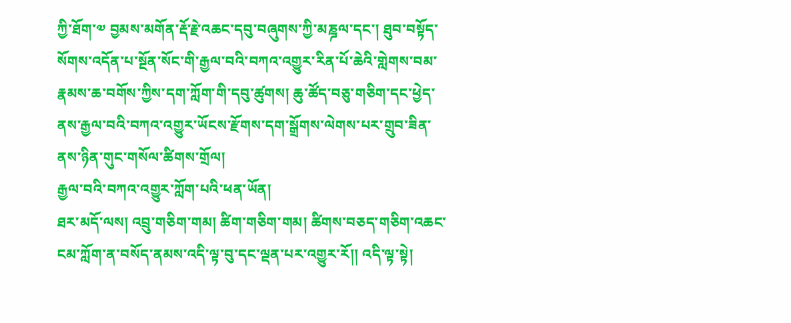ཀྱི་ཐོག་༧ བྱམས་མགོན་རྡོ་རྗེ་འཆང་དབུ་བཞུགས་ཀྱི་མཎྜལ་དང་། ཐུབ་བསྟོད་སོགས་འདོན་པ་སྔོན་སོང་གི་རྒྱལ་བའི་བཀའ་འགྱུར་རིན་པོ་ཆེའི་གླེགས་བམ་རྣམས་ཆ་བགོས་ཀྱིས་དག་ཀློག་གི་དབུ་ཚུགས། ཆུ་ཚོད་བཅུ་གཅིག་དང་ཕྱེད་ནས་རྒྱལ་བའི་བཀའ་འགྱུར་ཡོངས་རྫོགས་དག་སྒྲོགས་ལེགས་པར་གྲུབ་ཟིན་ནས་ཉིན་གུང་གསོལ་ཚིགས་གྲོལ།
རྒྱལ་བའི་བཀའ་འགྱུར་ཀློག་པའི་ཕན་ཡོན།
ཐར་མདོ་ལས། འབྲུ་གཅིག་གམ། ཚིག་གཅིག་གམ། ཚིགས་བཅད་གཅིག་འཆང་ངམ་ཀློག་ན་བསོད་ནམས་འདི་ལྟ་བུ་དང་ལྡན་པར་འགྱུར་རོ།། འདི་ལྟ་སྟེ།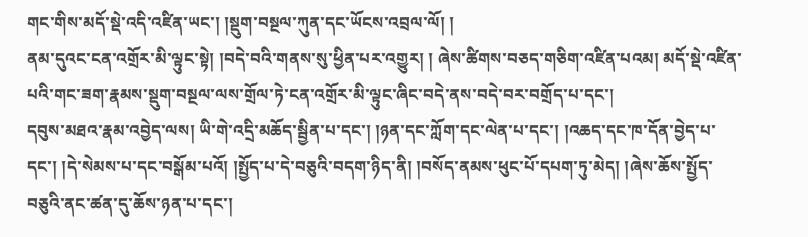གང་གིས་མདོ་སྡེ་འདི་འཛིན་ཡང་། །སྡུག་བསྔལ་ཀུན་དང་ཡོངས་འབྲལ་ལོ། །
ནམ་དུའང་ངན་འགྲོར་མི་ལྟུང་སྟེ། །བདེ་བའི་གནས་སུ་ཕྱིན་པར་འགྱུར། ། ཞེས་ཚིགས་བཅད་གཅིག་འཛིན་པའམ། མདོ་སྡེ་འཛིན་པའི་གང་ཟག་རྣམས་སྡུག་བསྔལ་ལས་གྲོལ་ཏེ་ངན་འགྲོར་མི་ལྟུང་ཞིང་བདེ་ནས་བདེ་བར་བགྲོད་པ་དང་།
དབུས་མཐའ་རྣམ་འབྱེད་ལས། ཡི་གེ་འདྲི་མཆོད་སྦྱིན་པ་དང་། །ཉན་དང་ཀློག་དང་ལེན་པ་དང་། །འཆད་དང་ཁ་དོན་བྱེད་པ་དང་། །དེ་སེམས་པ་དང་བསྒོམ་པའོ། །སྤྱོད་པ་དེ་བཅུའི་བདག་ཉིད་ནི། །བསོད་ནམས་ཕུང་པོ་དཔག་ཏུ་མེད། །ཞེས་ཆོས་སྤྱོད་བཅུའི་ནང་ཚན་དུ་ཆོས་ཉན་པ་དང་།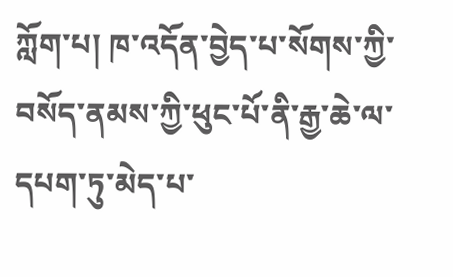ཀློག་པ། ཁ་འདོན་བྱེད་པ་སོགས་ཀྱི་བསོད་ནམས་ཀྱི་ཕུང་པོ་ནི་རྒྱ་ཆེ་ལ་དཔག་ཏུ་མེད་པ་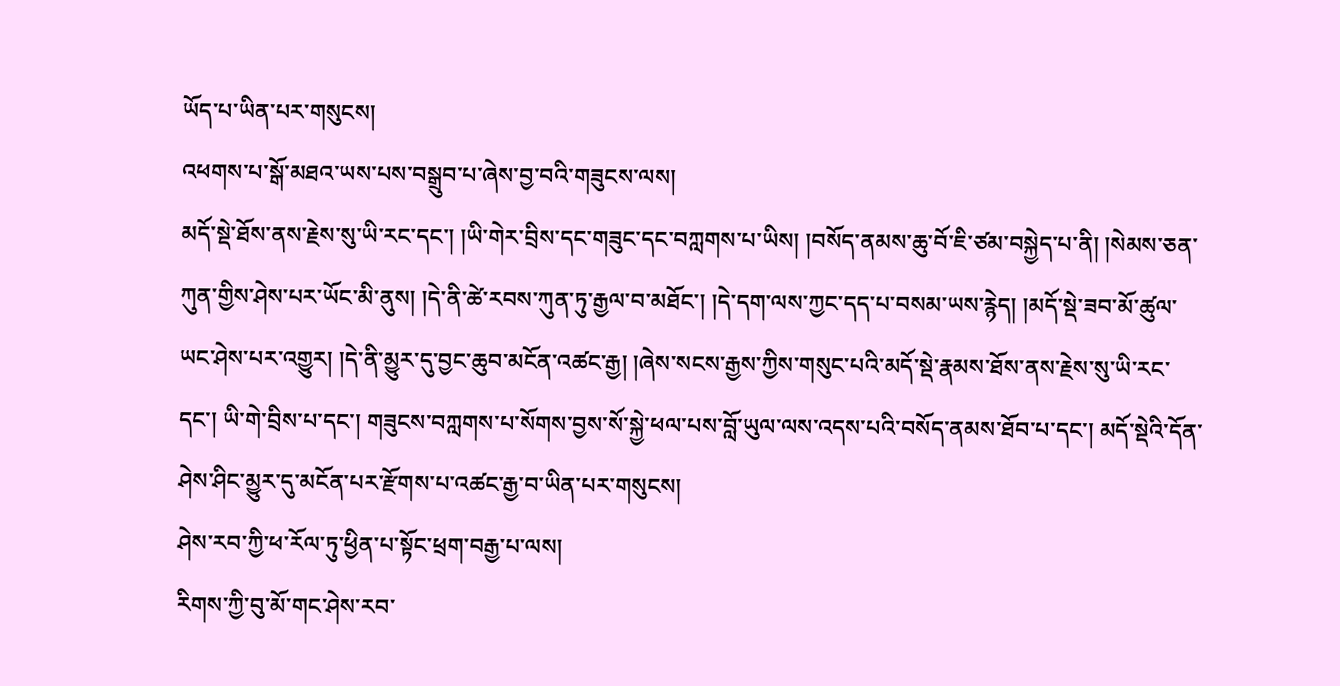ཡོད་པ་ཡིན་པར་གསུངས།
འཕགས་པ་སྒོ་མཐའ་ཡས་པས་བསྒྲུབ་པ་ཞེས་བྱ་བའི་གཟུངས་ལས།
མདོ་སྡེ་ཐོས་ནས་རྗེས་སུ་ཡི་རང་དང་། །ཡི་གེར་བྲིས་དང་གཟུང་དང་བཀླགས་པ་ཡིས། །བསོད་ནམས་ཆུ་བོ་ཇི་ཙམ་བསྐྱེད་པ་ནི། །སེམས་ཅན་ཀུན་གྱིས་ཤེས་པར་ཡོང་མི་ནུས། །དེ་ནི་ཚེ་རབས་ཀུན་ཏུ་རྒྱལ་བ་མཐོང་། །དེ་དག་ལས་ཀྱང་དད་པ་བསམ་ཡས་རྙེད། །མདོ་སྡེ་ཟབ་མོ་ཚུལ་ཡང་ཤེས་པར་འགྱུར། །དེ་ནི་མྱུར་དུ་བྱང་ཆུབ་མངོན་འཚང་རྒྱ། །ཞེས་སངས་རྒྱས་ཀྱིས་གསུང་པའི་མདོ་སྡེ་རྣམས་ཐོས་ནས་རྗེས་སུ་ཡི་རང་དང་། ཡི་གེ་བྲིས་པ་དང་། གཟུངས་བཀླགས་པ་སོགས་བྱས་སོ་སྐྱེ་ཕལ་པས་བློ་ཡུལ་ལས་འདས་པའི་བསོད་ནམས་ཐོབ་པ་དང་། མདོ་སྡེའི་དོན་ཤེས་ཤིང་མྱུར་དུ་མངོན་པར་རྫོགས་པ་འཚང་རྒྱ་བ་ཡིན་པར་གསུངས།
ཤེས་རབ་ཀྱི་ཕ་རོལ་ཏུ་ཕྱིན་པ་སྟོང་ཕྲག་བརྒྱ་པ་ལས།
རིགས་ཀྱི་བུ་མོ་གང་ཤེས་རབ་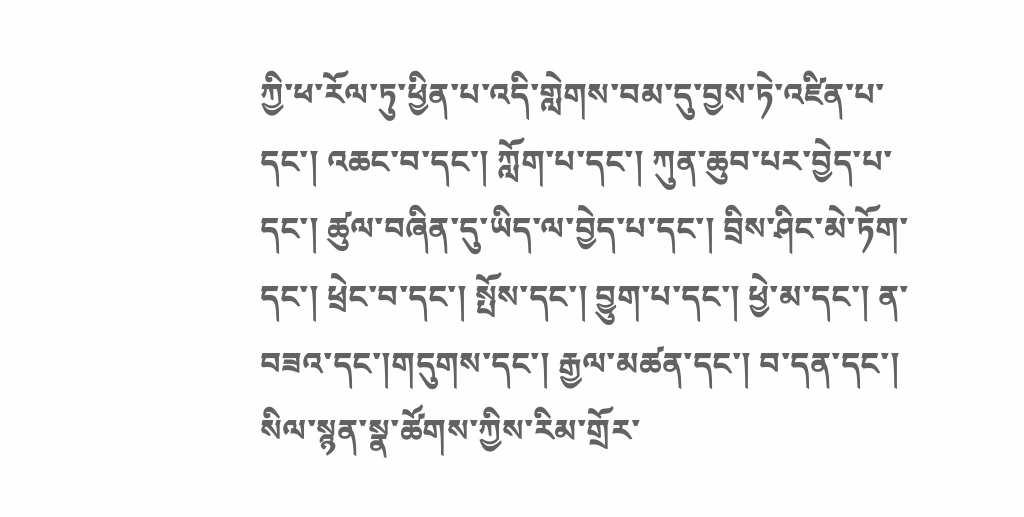ཀྱི་ཕ་རོལ་ཏུ་ཕྱིན་པ་འདི་གླེགས་བམ་དུ་བྱས་ཏེ་འཛིན་པ་དང་། འཆང་བ་དང་། ཀློག་པ་དང་། ཀུན་ཆུབ་པར་བྱེད་པ་དང་། ཚུལ་བཞིན་དུ་ཡིད་ལ་བྱེད་པ་དང་། བྲིས་ཤིང་མེ་ཏོག་དང་། ཕྲེང་བ་དང་། སྤོས་དང་། བྱུག་པ་དང་། ཕྱེ་མ་དང་། ན་བཟའ་དང་།གདུགས་དང་། རྒྱལ་མཚན་དང་། བ་དན་དང་། སིལ་སྙན་སྣ་ཚོགས་ཀྱིས་རིམ་གྲོར་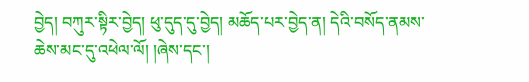བྱེད། བཀུར་སྟིར་བྱེད། ཕུ་དུད་དུ་བྱེད། མཆོད་པར་བྱེད་ན། དེའི་བསོད་ནམས་ཆེས་མང་དུ་འཕེལ་ལོ། །ཞེས་དང་།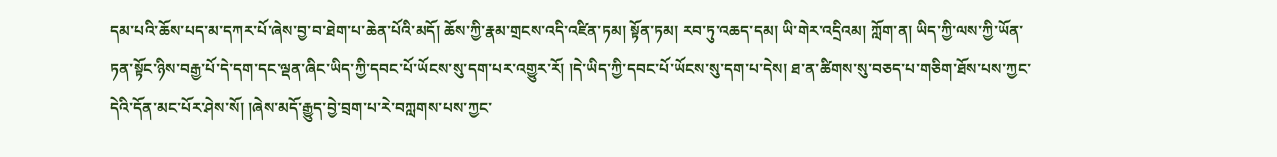དམ་པའི་ཆོས་པད་མ་དཀར་པོ་ཞེས་བྱ་བ་ཐེག་པ་ཆེན་པོའི་མདོ། ཆོས་ཀྱི་རྣམ་གྲངས་འདི་འཛིན་ཏམ། སྟོན་ཏམ། རབ་ཏུ་འཆད་དམ། ཡི་གེར་འདྲིའམ། ཀློག་ན། ཡིད་ཀྱི་ལས་ཀྱི་ཡོན་ཏན་སྟོང་ཉིས་བརྒྱ་པོ་དེ་དག་དང་ལྡན་ཞིང་ཡིད་ཀྱི་དབང་པོ་ཡོངས་སུ་དག་པར་འགྱུར་རོ། །དེ་ཡིད་ཀྱི་དབང་པོ་ཡོངས་སུ་དག་པ་དེས། ཐ་ན་ཚིགས་སུ་བཅད་པ་གཅིག་ཐོས་པས་ཀྱང་དེའི་དོན་མང་པོར་ཤེས་སོ། །ཞེས་མདོ་རྒྱུད་བྱེ་བྲག་པ་རེ་བཀླགས་པས་ཀྱང་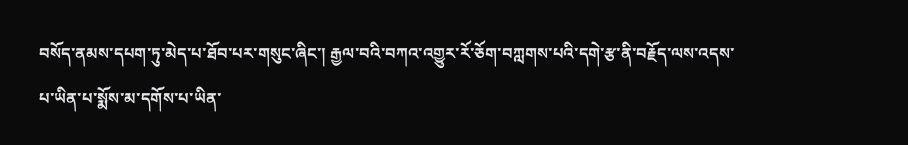བསོད་ནམས་དཔག་ཏུ་མེད་པ་ཐོབ་པར་གསུང་ཞིང་། རྒྱལ་བའི་བཀའ་འགྱུར་རོ་ཅོག་བཀླགས་པའི་དགེ་རྩ་ནི་བརྗོད་ལས་འདས་པ་ཡིན་པ་སྨོས་མ་དགོས་པ་ཡིན་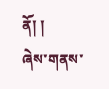ནོ། །
ཞེས་གནས་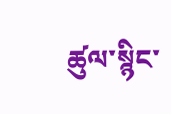ཚུལ་སྙིང་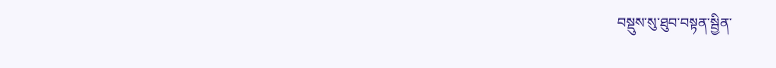བསྡུས་སུ་ཐུབ་བསྟན་སྦྱིན་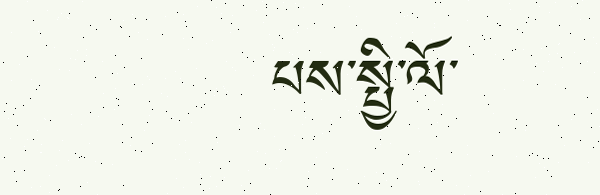པས་སྤྱི་ལོ་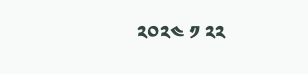༢༠༢༤ ༡ ༢༢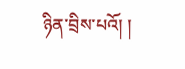ཉིན་བྲིས་པའོ། །